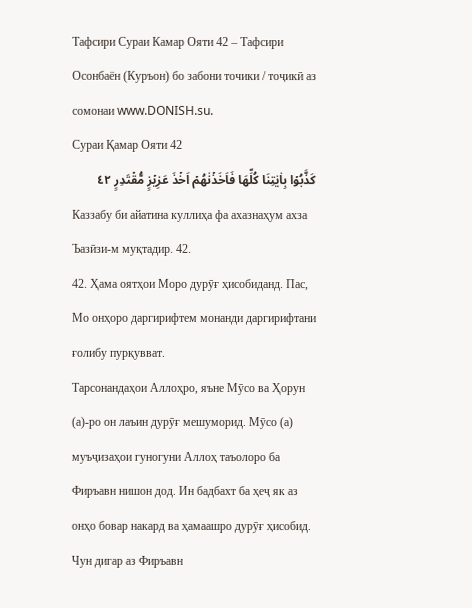Тафсири Сураи Камар Ояти 42 – Тафсири Осонбаён (Куръон) бо забони точики / тоҷикӣ аз сомонаи www.DONISH.su.
Сураи Қамар Ояти 42
كَذَّبُوۡا بِاٰيٰتِنَا كُلِّهَا فَاَخَذۡنٰهُمۡ اَخۡذَ عَزِيۡزٍ مُّقۡتَدِرٍ ٤٢
Каззабу би айатина куллиҳа фа ахазнаҳум ахза Ъазӣзи-м муқтадир. 42.
42. Ҳама оятҳои Моро дурӯғ ҳисобиданд. Пас, Мо онҳоро даргирифтем монанди даргирифтани ғолибу пурқувват.
Тарсонандаҳои Аллоҳро, яъне Мӯсо ва Ҳорун (а)-ро он лаъин дурӯғ мешуморид. Мӯсо (а) муъҷизаҳои гуногуни Аллоҳ таъолоро ба Фиръавн нишон дод. Ин бадбахт ба ҳеҷ як аз онҳо бовар накард ва ҳамаашро дурӯғ ҳисобид. Чун дигар аз Фиръавн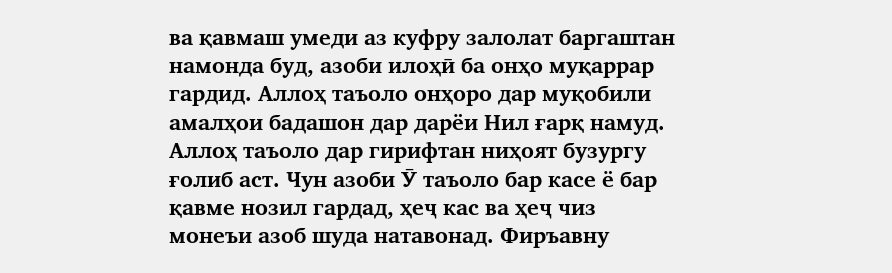ва қавмаш умеди аз куфру залолат баргаштан намонда буд, азоби илоҳӣ ба онҳо муқаррар гардид. Аллоҳ таъоло онҳоро дар муқобили амалҳои бадашон дар дарёи Нил ғарқ намуд. Аллоҳ таъоло дар гирифтан ниҳоят бузургу ғолиб аст. Чун азоби Ӯ таъоло бар касе ё бар қавме нозил гардад, ҳеҷ кас ва ҳеҷ чиз монеъи азоб шуда натавонад. Фиръавну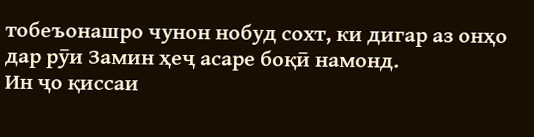тобеъонашро чунон нобуд сохт, ки дигар аз онҳо дар рӯи Замин ҳеҷ асаре боқӣ намонд.
Ин ҷо қиссаи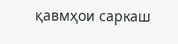қавмҳои саркаш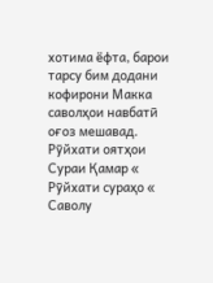хотима ёфта, барои тарсу бим додани кофирони Макка саволҳои навбатӣ оғоз мешавад.
Рӯйхати оятҳои Сураи Қамар «
Рӯйхати сураҳо «
Саволу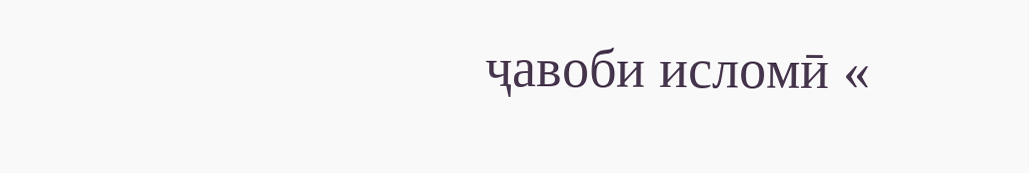ҷавоби исломӣ «